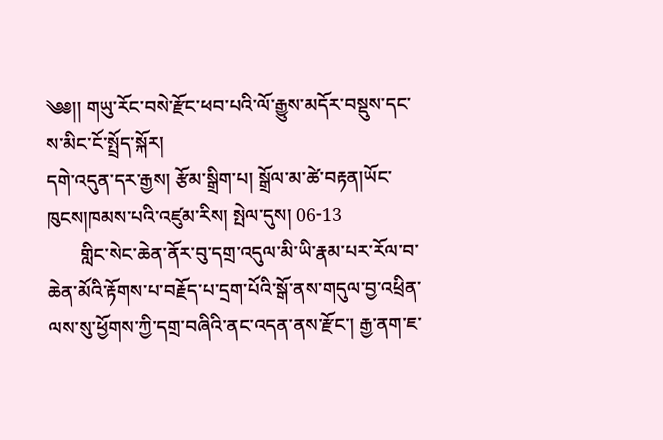༄༅།། གཡུ་རོང་བསེ་རྫོང་ཕབ་པའི་ལོ་རྒྱུས་མདོར་བསྡུས་དང་ས་མིང་ངོ་སྤྲོད་སྐོར།
དགེ་འདུན་དར་རྒྱས། རྩོམ་སྒྲིག་པ། སྒྲོལ་མ་ཚེ་བརྟན།ཡོང་ཁུངས།ཁམས་པའི་འཛུམ་རིས། སྤེལ་དུས། 06-13
       གླིང་སེང་ཆེན་ནོར་བུ་དགྲ་འདུལ་མི་ཡི་རྣམ་པར་རོལ་བ་ཆེན་མོའི་རྟོགས་པ་བརྗོད་པ་དྲག་པོའི་སྒོ་ནས་གདུལ་བྱ་འཕྲིན་ལས་སུ་ཕྱོགས་ཀྱི་དགྲ་བཞིའི་ནང་འདན་ནས་རྫོང་། རྒྱ་ནག་ཇ་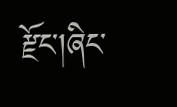རྫོང་།ཞིང་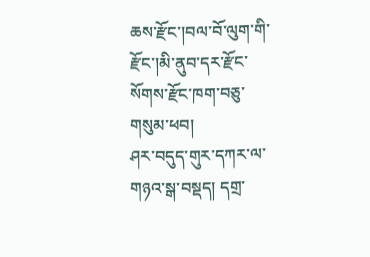ཆས་རྫོང་།བལ་བོ་ལུག་གི་རྫོང་།མི་ནུབ་དར་རྫོང་སོགས་རྫོང་ཁག་བཅུ་གསུམ་ཕབ།
ཤར་བདུད་གུར་དཀར་ལ་གཉའ་སྒ་བསྡད། དགྲ་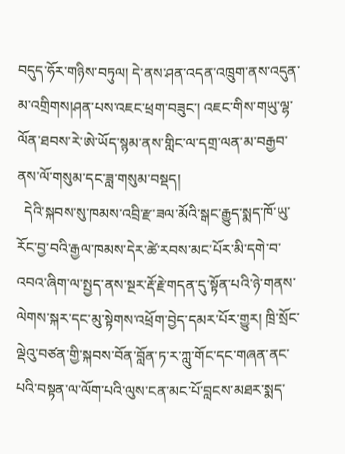བདུད་ཧོར་གཉིས་བཏུལ། དེ་ནས་ཤན་འདན་འཁྲུག་ནས་འདུན་མ་འགྲིགས།ཤན་པས་འཇང་ཕྲག་བཟུང་། འཇང་གིས་གཡུ་ལྷ་ལོན་ཐབས་རེ་ཨེ་ཡོད་སྙམ་ནས་གླིང་ལ་དགྲ་ལན་མ་བརྒྱབ་ནས་ལོ་གསུམ་དང་ཟླ་གསུམ་བསྡད།
  དེའི་སྐབས་སུ་ཁམས་འབྲི་རྫ་ཟལ་མོའི་སྒང་རྒྱུད་སྨད་ཁོ་ཡུ་རོང་བྱ་བའི་རྒྱལ་ཁམས་དེར་ཚེ་རབས་མང་པོར་མི་དགེ་བ་འབའ་ཞིག་ལ་སྤྱད་ནས་སྔར་རྡོ་རྗེ་གདན་དུ་སྟོན་པའི་ཉེ་གནས་ལེགས་སྐར་དང་མུ་སྟེགས་འཕྲོག་བྱེད་དམར་པོར་གྱུར། ཁྲི་སྲོང་ལྡེའུ་བཙན་གྱི་སྐབས་བོན་བློན་ཏ་ར་ཀླུ་གོང་དང་གཞན་ནང་པའི་བསྟན་ལ་ལོག་པའི་ལུས་ངན་མང་པོ་བླངས་མཐར་སྨད་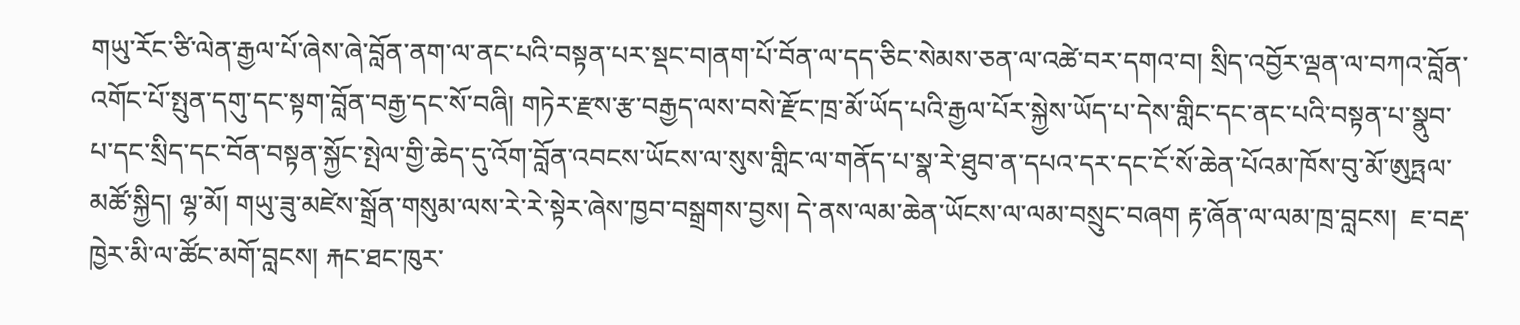གཡུ་རོང་ཙི་ལེན་རྒྱལ་པོ་ཞེས་ཞེ་བློན་ནག་ལ་ནང་པའི་བསྟན་པར་སྡང་བ།ནག་པོ་བོན་ལ་དད་ཅིང་སེམས་ཅན་ལ་འཚེ་བར་དགའ་བ། སྲིད་འབྱོར་ལྡན་ལ་བཀའ་བློན་འགོང་པོ་སྤུན་དགུ་དང་སྟག་བློན་བརྒྱ་དང་སོ་བཞི། གཏེར་རྫས་རྩ་བརྒྱད་ལས་བསེ་རྫོང་ཁྲ་མོ་ཡོད་པའི་རྒྱལ་པོར་སྐྱེས་ཡོད་པ་དེས་གླིང་དང་ནང་པའི་བསྟན་པ་སྣུབ་པ་དང་སྲིད་དང་བོན་བསྟན་སྐྱོང་སྤེལ་གྱི་ཆེད་དུ་འོག་བློན་འབངས་ཡོངས་ལ་སུས་གླིང་ལ་གནོད་པ་སྣ་རེ་ཐུབ་ན་དཔའ་དར་དང་ངོ་སོ་ཆེན་པོའམ་ཁོས་བུ་མོ་ཨུཏྤལ་མཚོ་སྐྱིད། ལྷ་མོ། གཡུ་ཟུ་མཛེས་སྒྲོན་གསུམ་ལས་རེ་རེ་སྟེར་ཞེས་ཁྱབ་བསྒྲགས་བྱས། དེ་ནས་ལམ་ཆེན་ཡོངས་ལ་ལམ་བསྲུང་བཞག རྟ་ཞོན་ལ་ལམ་ཁྲ་བླངས།  ཇ་བརྡ་ཁྱེར་མི་ལ་ཚོང་མགོ་བླངས། རྐང་ཐང་ཁུར་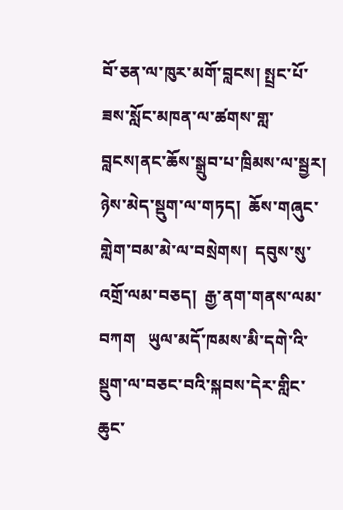བོ་ཅན་ལ་ཁུར་མགོ་བླངས། སྤྲང་པོ་ཟས་སློང་མཁན་ལ་ཚགས་གླ་བླངས།ནང་ཆོས་སྒྲུབ་པ་ཁྲིམས་ལ་སྦྱར། ཉེས་མེད་སྡུག་ལ་གཏད།  ཆོས་གཞུང་གླེག་བམ་མེ་ལ་བསྲེགས།  དབུས་སུ་འགྲོ་ལམ་བཅད།  རྒྱ་ནག་གནས་ལམ་བཀག   ཡུལ་མདོ་ཁམས་མི་དགེ་འི་སྡུག་ལ་བཅང་བའི་སྐབས་དེར་གླིང་ཆུང་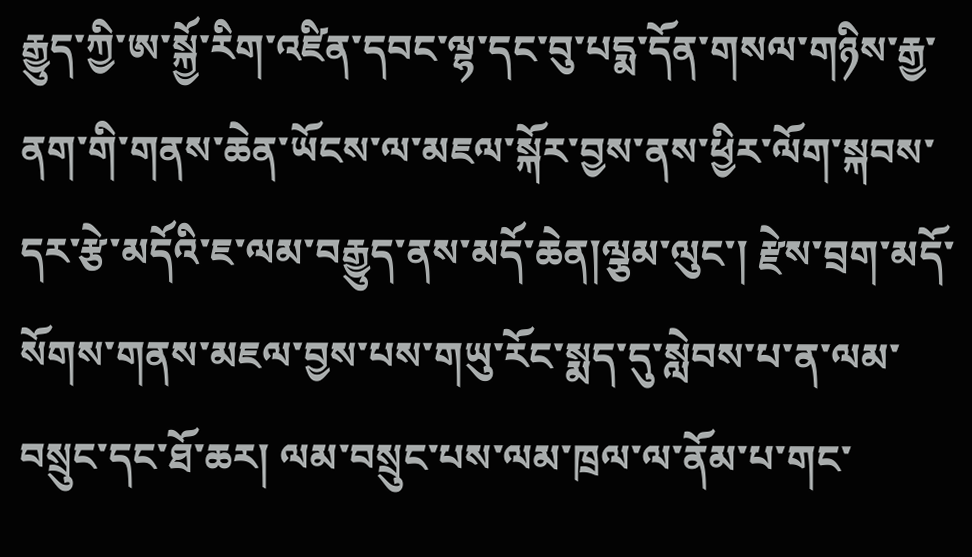རྒྱུད་ཀྱི་ཨ་སྐྱོ་རིག་འཛིན་དབང་ལྷ་དང་བུ་པདྨ་དོན་གསལ་གཉིས་རྒྱ་ནག་གི་གནས་ཆེན་ཡོངས་ལ་མཇལ་སྐོར་བྱས་ནས་ཕྱིར་ལོག་སྐབས་དར་རྩེ་མདོའི་ཇ་ལམ་བརྒྱུད་ནས་མདོ་ཆེན།ལྕམ་ལུང་། རྫེས་བྲག་མདོ་སོགས་གནས་མཇལ་བྱས་པས་གཡུ་རོང་སྨད་དུ་སླེབས་པ་ན་ལམ་བསྲུང་དང་ཐོ་ཆར། ལམ་བསྲུང་པས་ལམ་ཁྲལ་ལ་ནོམ་པ་གང་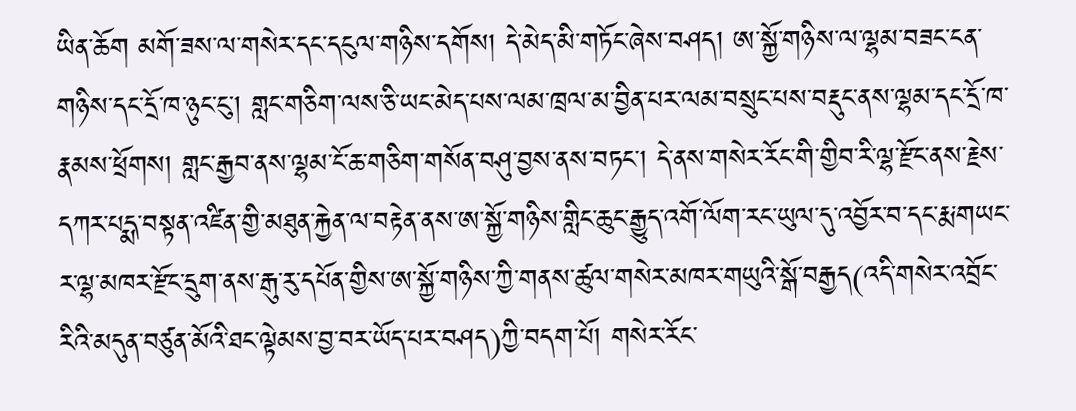ཡིན་ཆོག མགོ་ཟས་ལ་གསེར་དང་དངུལ་གཉིས་དགོས། དེ་མེད་མི་གཏོང་ཞེས་བཤད། ཨ་སྐྱོ་གཉིས་ལ་ལྷམ་བཟང་ངན་གཉིས་དང་དྲོ་ཁ་ཉུང་ངུ་། གླང་གཅིག་ལས་ཅི་ཡང་མེད་པས་ལམ་ཁྲལ་མ་བྱིན་པར་ལམ་བསྲུང་པས་བརྡུང་ནས་ལྷམ་དང་དྲོ་ཁ་རྣམས་ཕྲོགས། གླང་རྒྱབ་ནས་ལྷམ་ངོ་ཆ་གཅིག་གསོན་བཤུ་བྱས་ནས་བཏང་། དེ་ནས་གསེར་རོང་གི་གྱིབ་རི་ལྷ་རྫོང་ནས་རྗེས་དཀར་པདྨ་བསྟན་འཛིན་གྱི་མཐུན་རྐྱེན་ལ་བརྟེན་ནས་ཨ་སྐྱོ་གཉིས་གླིང་ཆུང་རྒྱུད་འགོ་ལོག་རང་ཡུལ་དུ་འབྱོར་བ་དང་རྨ་གཡང་ར་ལྷ་མཁར་རྫོང་དྲུག་ནས་རྒུ་རུ་དཔོན་གྱིས་ཨ་སྐྱོ་གཉིས་ཀྱི་གནས་ཚུལ་གསེར་མཁར་གཡུའི་སྒོ་བརྒྱད(འདི་གསེར་འབྲོང་རིའི་མདུན་བཙུན་མོའི་ཐང་ལྟེམས་བྱ་བར་ཡོད་པར་བཤད)ཀྱི་བདག་པོ། གསེར་རོང་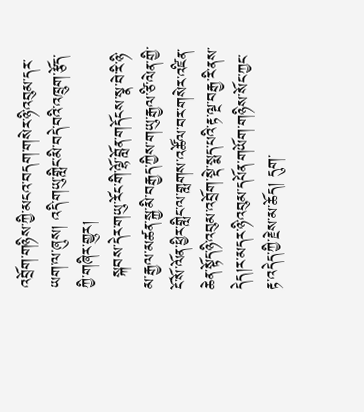འབྲོག་གཉིས་ཀྱི་མངའ་བདག་གསེར་ཉི་འབུམ་དར་ཡག་ལ་ཞུས། འདི་གཡུ་གླིང་མི་བདེ་བའི་འཁྲུག་རྩོད་ཀྱི་གཞིར་གྱུར།
  སྐབས་དེར་གཡུ་རོང་གི་ལྷོ་བློན་གདོངས་སྣ་བེ་རི་ཉི་མ་རྒྱལ་མཚན་སྐྱ་མི་བརྒྱད་ཀྱིས་གཡུ་རྒྱལ་ཙི་ལེན་གྱི་ངོ་སོ་ལོན་ཕྱིར་གླིང་ལ་གླགས་འཚོལ་བར་གསེར་འཛིན་ཆེན་སྟོད་ཉི་འབུམ་འབྲོག་སྡེ་སྨད་པའི་རྟ་ལྔ་བརྒྱ་རི་ནས་དེད།ར་མདར་ཉི་འབུམ་དཔོན་གཡོག་གཉིས་སོང་ཀྱང་རྟ་འདེད་ཀྱི་རྗེས་མ་ཆོད། དུག་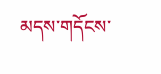མདས་གདོངས་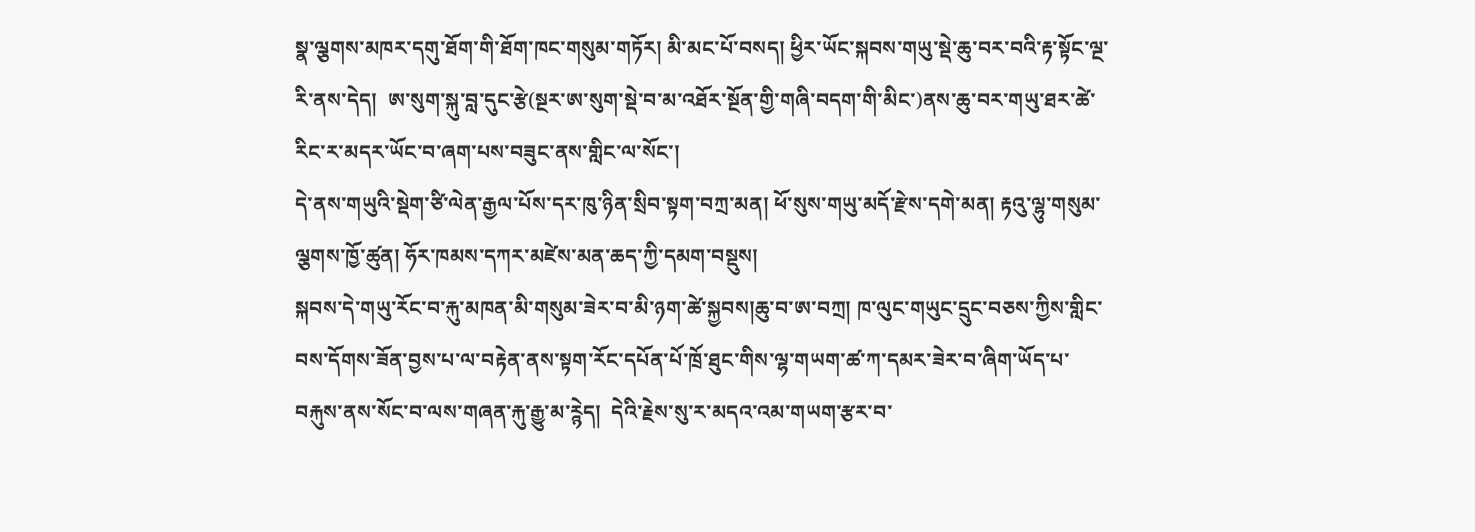སྣ་ལྕགས་མཁར་དགུ་ཐོག་གི་ཐོག་ཁང་གསུམ་གཏོར། མི་མང་པོ་བསད། ཕྱིར་ཡོང་སྐབས་གཡུ་སྡེ་ཆུ་བར་བའི་རྟ་སྟོང་ལྔ་རི་ནས་དེད།  ཨ་སུག་སྐུ་བླ་དུང་རྩེ(སྔར་ཨ་སུག་སྡེ་བ་མ་འཐོར་སྔོན་གྱི་གཞི་བདག་གི་མིང་)ནས་ཆུ་བར་གཡུ་ཐར་ཚེ་རིང་ར་མདར་ཡོང་བ་ཞག་པས་བཟུང་ནས་གླིང་ལ་སོང་།
དེ་ནས་གཡུའི་སྡེག་ཙི་ལེན་རྒྱལ་པོས་དར་ཁུ་ཉིན་སྲིབ་སྟག་བཀྲ་མན། ཕོ་སུས་གཡུ་མདོ་རྫེས་དགེ་མན། རྟའུ་ལྷུ་གསུམ་ལྕགས་ཁྱོ་ཚུན། ཧོར་ཁམས་དཀར་མཛེས་མན་ཆད་ཀྱི་དམག་བསྡུས།
སྐབས་དེ་གཡུ་རོང་བ་རྐུ་མཁན་མི་གསུམ་ཟེར་བ་མི་ཉག་ཚེ་སྐྱབས།ཆུ་བ་ཨ་བཀྲ། ཁ་ལུང་གཡུང་དྲུང་བཅས་ཀྱིས་གླིང་བས་དོགས་ཟོན་བྱས་པ་ལ་བརྟེན་ནས་སྟག་རོང་དཔོན་པོ་ཁྲོ་ཐུང་གིས་ལྷ་གཡག་ཚ་ཀ་དམར་ཟེར་བ་ཞིག་ཡོད་པ་བརྐུས་ནས་སོང་བ་ལས་གཞན་རྐུ་རྒྱུ་མ་ཪྙེད།  དེའི་རྗེས་སུ་ར་མདའ་འམ་གཡག་རྩར་བ་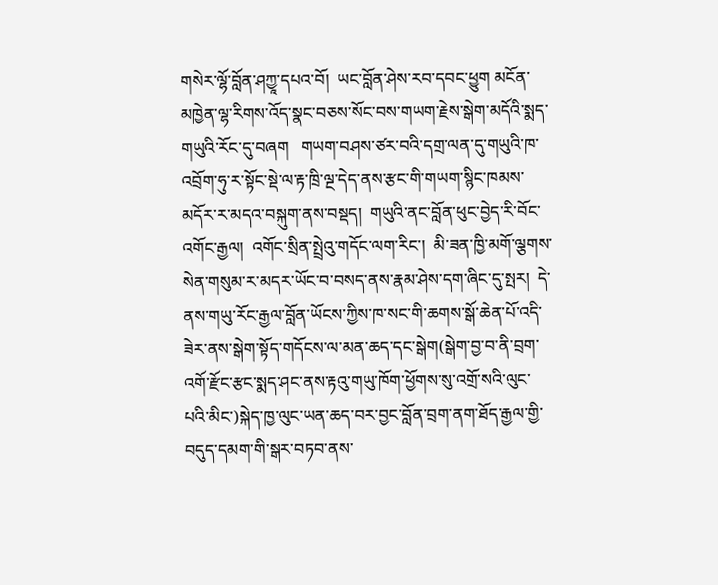གསེར་ལྷོ་བློན་ཤཀྱཱ་དཔའ་བོ།  ཡང་བློན་ཤེས་རབ་དབང་ཕྱུག མངོན་མཁྱེན་ལྷ་རིགས་འོད་སྣང་བཅས་སོང་བས་གཡག་རྗེས་སྒེག་མདོའི་སྨད་གཡུའི་རོང་དུ་བཞག   གཡག་བཤས་ཙར་བའི་དགྲ་ལན་དུ་གཡུའི་ཁ་འབྲོག་ཧུ་ར་སྟོང་སྡེ་ལ་རྟ་ཁྲི་ལྔ་དེད་ནས་རྩང་གི་གཡག་སྙིང་ཁམས་མདོར་ར་མདའ་བསྐུག་ནས་བསྡད།  གཡུའི་ནང་བློན་ཕུང་བྱེད་རི་བོང་འགོང་རྒྱལ།  འགོང་སྲིན་སྤྲེའུ་གདོང་ལག་རིང་།  མི་ཟན་ཁྱི་མགོ་ལྕགས་སེན་གསུམ་ར་མདར་ཡོང་བ་བསད་ནས་རྣམ་ཤེས་དག་ཞིང་དུ་སྤར།  དེ་ནས་གཡུ་རོང་རྒྱལ་བློན་ཡོངས་ཀྱིས་ཁ་སང་གི་ཆགས་སྒོ་ཆེན་པོ་འདི་ཟེར་ནས་སྒེག་སྟོད་གདོངས་ལ་མན་ཆད་དང་སྒེག(སྒེག་བྱ་བ་ནི་བྲག་འགོ་རྫོང་རྩང་སྨད་ཤང་ནས་རྟའུ་གཡུ་ཁོག་ཕྱོགས་སུ་འགྲོ་སའི་ལུང་པའི་མིང་)སྐེད་ཁྱ་ལུང་ཡན་ཆད་བར་བྱང་བློན་བྲག་ནག་ཐོད་རྒྱལ་གྱི་བདུད་དམག་གི་སྒར་བཏབ་ནས་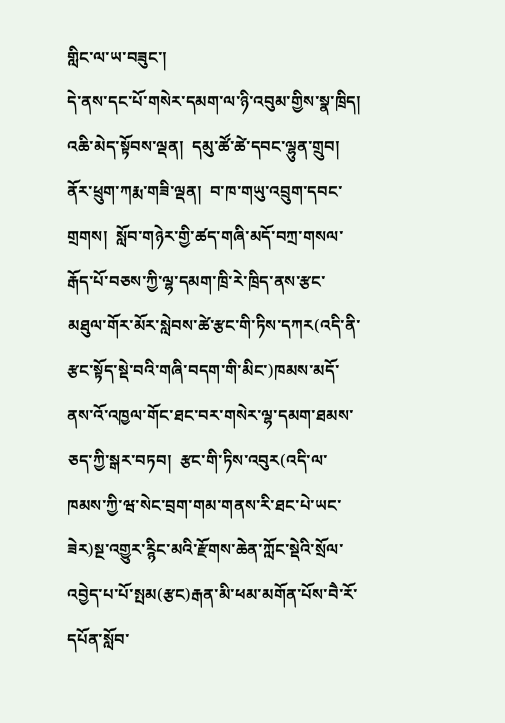གླིང་ལ་ཡ་བཟུང་།
དེ་ནས་དང་པོ་གསེར་དམག་ལ་ཉི་འབུམ་གྱིས་སྣ་ཁྲིད།  འཆི་མེད་སྟོབས་ལྡན།  དམུ་ཚོ་ཚེ་དབང་ལྷུན་གྲུབ།  ནོར་ཕྲུག་ཀརྨ་གཟི་ལྡན།  བ་ཁ་གཡུ་འབྲུག་དབང་གྲགས།  སློབ་གཉེར་གྱི་ཚད་གཞི་མདོ་བཀྲ་གསལ་རྒོད་པོ་བཅས་ཀྱི་ལྷ་དམག་ཁྲི་རེ་ཁྲིད་ནས་རྩང་མཐུལ་གོར་མོར་སླེབས་ཚེ་རྩང་གི་ཏིས་དཀར(འདི་ནི་རྩང་སྟོད་སྡེ་བའི་གཞི་བདག་གི་མིང་)ཁམས་མདོ་ནས་འོ་འཁྱལ་གོང་ཐང་བར་གསེར་ལྷ་དམག་ཐམས་ཅད་ཀྱི་སྒར་བཏབ།  རྩང་གི་ཏིས་འབུར(འདི་ལ་ཁམས་ཀྱི་ཝ་སེང་བྲག་གམ་གནས་རི་ཐང་པེ་ཡང་ཟེར)སྔ་འགྱུར་ཪྙིང་མའི་རྫོགས་ཆེན་ཀློང་སྡེའི་སྲོལ་འབྱེད་པ་པོ་སྤམ(རྩང)རྒན་མི་ཕམ་མགོན་པོས་བཻ་རོ་དཔོན་སློབ་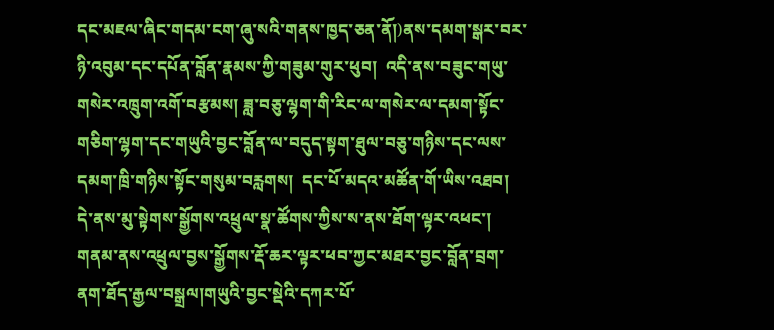དང་མཇལ་ཞིང་གདམ་ངག་ཞུ་སའི་གནས་ཁྱད་ཅན་ནོ།)ནས་དམག་སྒར་བར་ཉི་འབུམ་དང་དཔོན་བློན་རྣམས་ཀྱི་གཟུམ་གུར་ཕུབ།  འདི་ནས་བཟུང་གཡུ་གསེར་འཁྲུག་འགོ་བརྩམས། ཟླ་བཅུ་ལྷག་གི་རིང་ལ་གསེར་ལ་དམག་སྟོང་གཅིག་ལྷག་དང་གཡུའི་བྱང་བློན་ལ་བདུད་སྟག་ཐུལ་བཅུ་གཉིས་དང་ལས་དམག་ཁྲི་གཉིས་སྟོང་གསུམ་བརླགས།  དང་པོ་མདའ་མཚོན་གོ་ཡིས་འཐབ། དེ་ནས་མུ་སྟེགས་སྒྱོགས་འཕྲུལ་སྣ་ཚོགས་ཀྱིས་ས་ནས་ཐོག་ལྟར་འཕང་།  གནམ་ནས་འཕྲུལ་བྱས་སྒྱོགས་རྡོ་ཆར་ལྟར་ཕབ་ཀྱང་མཐར་བྱང་བློན་བྲག་ནག་ཐོད་རྒྱལ་བསྒྲལ།གཡུའི་བྱང་སྡེའི་དཀར་པོ་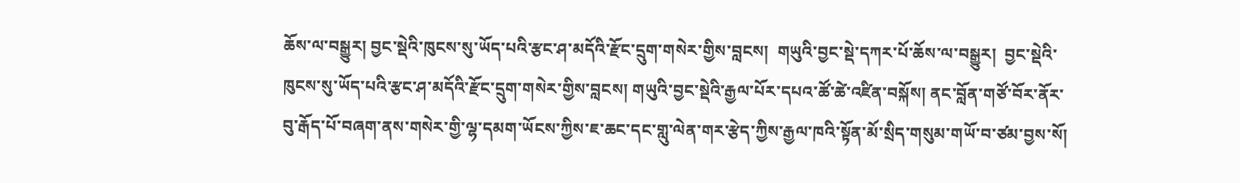ཆོས་ལ་བསྒྱུར། བྱང་སྡེའི་ཁུངས་སུ་ཡོད་པའི་རྩང་ཤ་མདོའི་རྫོང་དྲུག་གསེར་གྱིས་བླངས།  གཡུའི་བྱང་སྡེ་དཀར་པོ་ཆོས་ལ་བསྒྱུར།  བྱང་སྡེའི་ཁུངས་སུ་ཡོད་པའི་རྩང་ཤ་མདོའི་རྫོང་དྲུག་གསེར་གྱིས་བླངས། གཡུའི་བྱང་སྡེའི་རྒྱལ་པོར་དཔའ་ཚོ་ཚེ་འཛིན་བསྐོས། ནང་བློན་གཙོ་བོར་ནོར་བུ་རྒོད་པོ་བཞག་ནས་གསེར་གྱི་ལྷ་དམག་ཡོངས་ཀྱིས་ཇ་ཆང་དང་གླུ་ལེན་གར་རྩེད་ཀྱིས་རྒྱལ་ཁའི་སྟོན་མོ་སྲིད་གསུམ་གཡོ་བ་ཙམ་བྱས་སོ།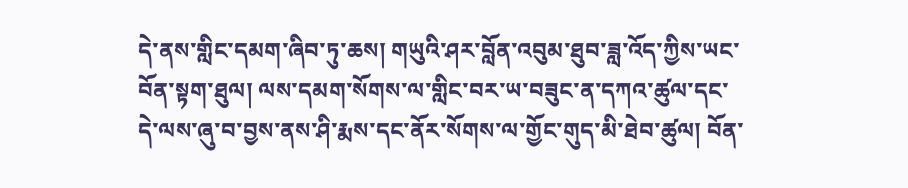དེ་ནས་གླིང་དམག་ཞིབ་ཏུ་ཆས། གཡུའི་ཤར་བློན་འབུམ་ཐུབ་ཟླ་འོད་ཀྱིས་ཡང་བོན་སྟག་ཐུལ། ལས་དམག་སོགས་ལ་གླིང་བར་ཡ་བཟུང་ན་དཀའ་ཚུལ་དང་དེ་ལས་ཞུ་བ་བྱས་ནས་ཤི་རྨས་དང་ནོར་སོགས་ལ་གྱོང་གུད་མི་ཐེབ་ཚུལ། བོན་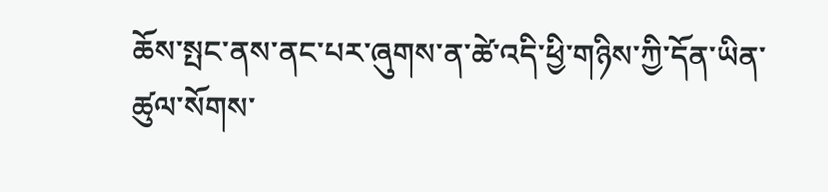ཆོས་སྤང་ནས་ནང་པར་ཞུགས་ན་ཚེ་འདི་ཕྱི་གཉིས་ཀྱི་དོན་ཡིན་ཚུལ་སོགས་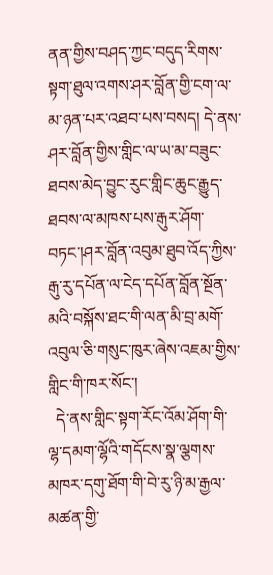ནན་གྱིས་བཤད་ཀྱང་བདུད་རིགས་སྟག་ཐུལ་འགས་ཤར་བློན་གྱི་ངག་ལ་མ་ཉན་པར་འཐབ་པས་བསད། དེ་ནས་ཤར་བློན་གྱིས་གླིང་ལ་ཡ་མ་བཟུང་ཐབས་མེད་བྱུང་རུང་གླིང་ཆུང་རྒྱུད་ཐབས་ལ་མཁས་པས་རྒུར་ཤོག་བཏང་།ཤར་བློན་འབུམ་ཐུབ་འོད་ཀྱིས་རྒུ་རུ་དཔོན་ལ་ངེད་དཔོན་བློན་སྔོན་མའི་བསྐོས་ཐང་གི་ལན་མི་བྲ་མགོ་འབུལ་ཅི་གསུང་ཁུར་ཞེས་འཇམ་གྱིས་གླིང་གི་ཁར་སོང་།
  དེ་ནས་གླིང་སྟག་རོང་འོམ་ཤོག་གི་ལྷ་དམག་ལྷོའི་གདོངས་སྣ་ལྕགས་མཁར་དགུ་ཐོག་གི་བེ་རུ་ཉི་མ་རྒྱལ་མཚན་གྱི་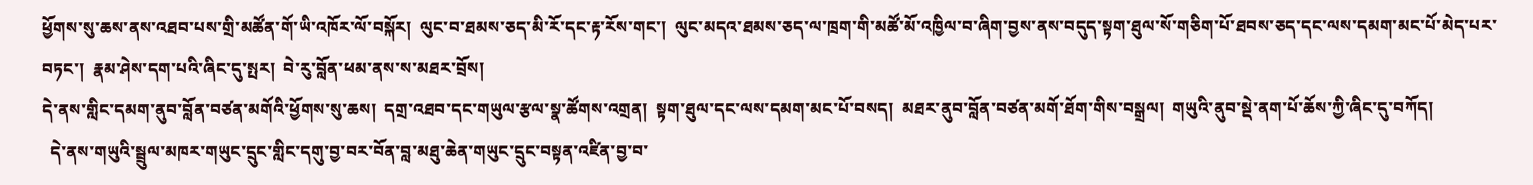ཕྱོགས་སུ་ཆས་ནས་འཐབ་པས་གྲི་མཚོན་གོ་ཡི་འཁོར་ལོ་བསྐོར།  ལུང་བ་ཐམས་ཅད་མི་རོ་དང་རྟ་རོས་གང་།  ལུང་མདའ་ཐམས་ཅད་ལ་ཁྲག་གི་མཚོ་མོ་འཁྱིལ་བ་ཞིག་བྱས་ནས་བདུད་སྟག་ཐུལ་སོ་གཅིག་པོ་ཐབས་ཅད་དང་ལས་དམག་མང་པོ་མེད་པར་བཏང་།  རྣམ་ཤེས་དག་པའི་ཞིང་དུ་སྤར།  བེ་རུ་བློན་ཕམ་ནས་ས་མཐར་བྲོས།
དེ་ནས་གླིང་དམག་ནུབ་བློན་བཙན་མགོའི་ཕྱོགས་སུ་ཆས།  དགྲ་འཐབ་དང་གཡུལ་རྩལ་སྣ་ཚོགས་འགྲན།  སྟག་ཐུལ་དང་ལས་དམག་མང་པོ་བསད།  མཐར་ནུབ་བློན་བཙན་མགོ་ཐོག་གིས་བསྒྲལ།  གཡུའི་ནུབ་སྡེ་ནག་པོ་ཆོས་ཀྱི་ཞིང་དུ་བཀོད།
  དེ་ནས་གཡུའི་སྦྲུལ་མཁར་གཡུང་དྲུང་གླིང་དགུ་བྱ་བར་བོན་བླ་མཐུ་ཆེན་གཡུང་དྲུང་བསྟན་འཛིན་བྱ་བ་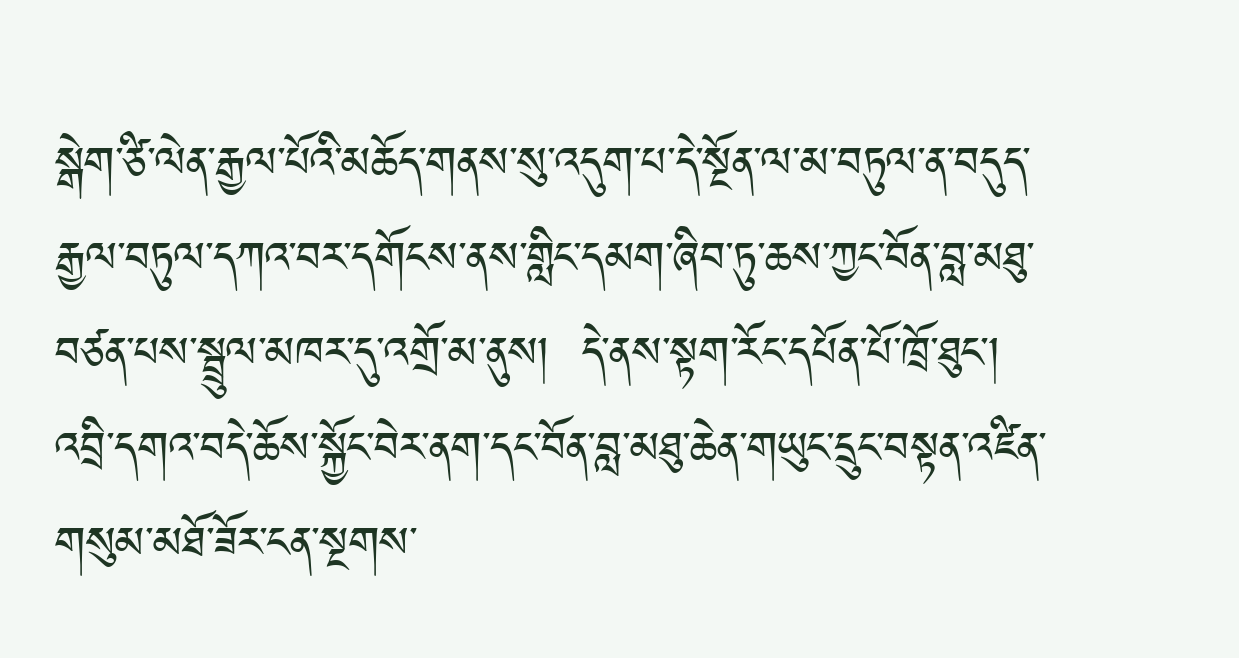སྒེག་ཙི་ལེན་རྒྱལ་པོའི་མཆོད་གནས་སུ་འདུག་པ་དེ་སྔོན་ལ་མ་བཏུལ་ན་བདུད་རྒྱལ་བཏུལ་དཀའ་བར་དགོངས་ནས་གླིང་དམག་ཞིབ་ཏུ་ཆས་ཀྱང་བོན་བླ་མཐུ་བཙན་པས་སྦྲུལ་མཁར་དུ་འགྲོ་མ་ནུས།  དེ་ནས་སྟག་རོང་དཔོན་པོ་ཁྲོ་ཐུང་། འབྲི་དགའ་བདེ་ཆོས་སྐྱོང་བེར་ནག་དང་བོན་བླ་མཐུ་ཆེན་གཡུང་དྲུང་བསྟན་འཛིན་གསུམ་མཐོ་ཟོར་ངན་སྔགས་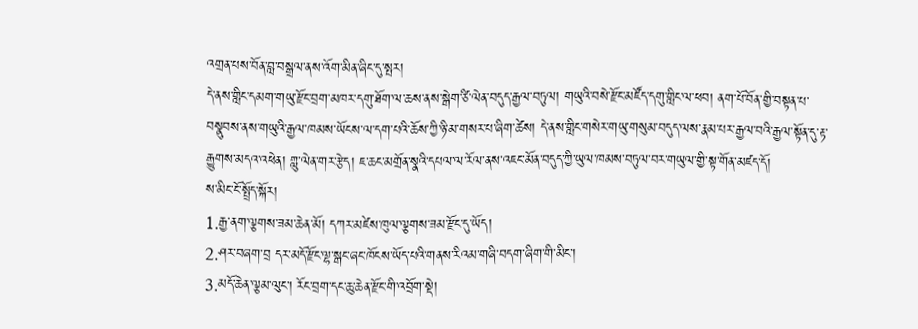འགྲན་པས་བོན་བླ་བསྒྲལ་ནས་འོག་མིན་ཞིང་དུ་སྤར།
དེ་ནས་གླིང་དམག་གཡུ་རྫོང་བྲག་མཁར་དགུ་ཐོག་ལ་ཆས་ནས་སྒེག་ཙི་ལེན་བདུད་རྒྱལ་བཏུལ། གཡུའི་བསེ་རྫོང་མཛོད་དགུ་གླིང་ལ་ཕབ། ནག་པོ་བོན་གྱི་བསྟན་པ་བསྣུབས་ནས་གཡུའི་རྒྱལ་ཁམས་ཡོངས་ལ་དག་པའི་ཆོས་ཀྱི་ཉི་མ་གསར་པ་ཞིག་ཚེས། དེ་ནས་གླིང་གསེར་གཡུ་གསུམ་བདུད་ལས་རྣམ་པར་རྒྱལ་བའི་རྒྱལ་སྟོན་དུ་རྟ་རྒྱུགས་མདའ་འཕེན། གླུ་ལེན་གར་རྩེད། ཇ་ཆང་མགྲོན་སྣའི་དཔལ་ལ་རོལ་ནས་འཇང་མོན་བདུད་ཀྱི་ཡུལ་ཁམས་བཏུལ་བར་གཡུལ་གྱི་སྟ་གོན་མཛད་དོ།
ས་མིང་ངོ་སྤྲོད་སྐོར།
1.རྒྱ་ནག་ལྕགས་ཟམ་ཆེན་མོ། དཀར་མཛེས་ཁུལ་ལྕགས་ཟམ་རྫོང་དུ་ཡོད།
2.ཤར་བཞག་བྲ དར་མདོ་རྫོང་ལྷ་སྒང་ཞང་ཁོངས་ཡོད་པའི་གནས་རིའམ་གཞི་བདག་ཞིག་གི་མིང་།
3.མདོ་ཆེན་ལྕམ་ལུང་། རོང་བྲག་དང་ཆུ་ཆེན་རྫོང་གི་འབྲོག་སྡེ།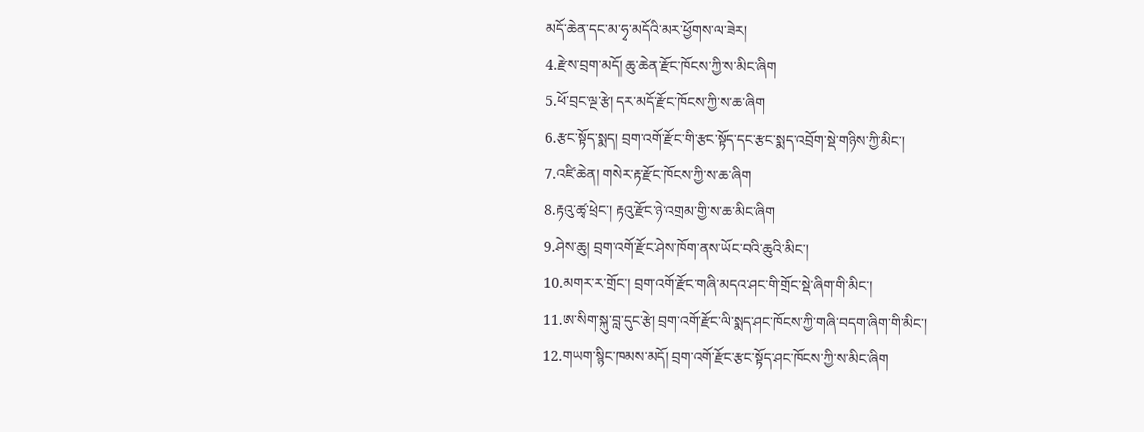མདོ་ཆེན་དང་མ་ཧྭ་མདོའི་མར་ཕྱོགས་ལ་ཟེར།
4.རྫེས་བྲག་མདོ། ཆུ་ཆེན་རྫོང་ཁོངས་ཀྱི་ས་མིང་ཞིག
5.ཕོ་བྲང་ལྔ་རྩེ། དར་མདོ་རྫོང་ཁོངས་ཀྱི་ས་ཆ་ཞིག
6.རྩང་སྟོད་སྨད། བྲག་འགོ་རྫོང་གི་རྩང་སྟོད་དང་རྩང་སྨད་འབྲོག་སྡེ་གཉིས་ཀྱི་མིང་།
7.འཛི་ཆེན། གསེར་རྟ་རྫོང་ཁོངས་ཀྱི་ས་ཆ་ཞིག
8.རྟའུ་ཚྭ་ཕྲེང་། རྟའུ་རྫོང་ཉེ་འགྲམ་གྱི་ས་ཆ་མིང་ཞིག
9.ཤེས་ཆུ། བྲག་འགོ་རྫོང་ཤེས་ཁོག་ནས་ཡོང་བའི་ཆུའི་མིང་།
10.མགར་ར་གྲོང་། བྲག་འགོ་རྫོང་གཞི་མདའ་ཤང་གི་གྲོང་སྡེ་ཞིག་གི་མིང་།
11.ཨ་སིག་སྐུ་བླ་དུང་རྩེ། བྲག་འགོ་རྫོང་ལི་སྨད་ཤང་ཁོངས་ཀྱི་གཞི་བདག་ཞིག་གི་མིང་།
12.གཡག་སྙིང་ཁམས་མདོ། བྲག་འགོ་རྫོང་རྩང་སྟོད་ཤང་ཁོངས་ཀྱི་ས་མིང་ཞིག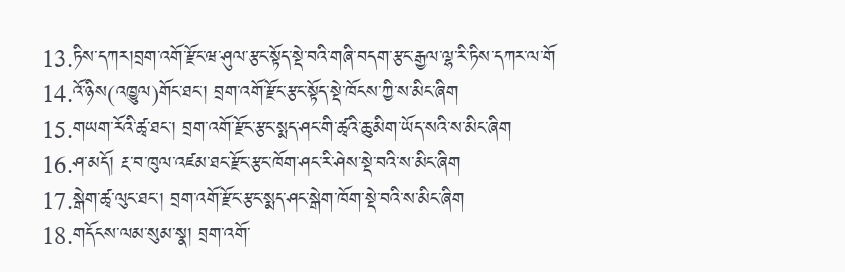13.ཏིས་དཀར།བྲག་འགོ་རྫོང་ཝ་ཤུལ་རྩང་སྟོད་སྡེ་བའི་གཞི་བདག་རྩང་རྒྱལ་ལྷ་རི་ཏིས་དཀར་ལ་གོ
14.འོ་ཉིས(འཁྱུལ)གོང་ཐང་། བྲག་འགོ་རྫོང་རྩང་སྟོད་སྡེ་ཁོངས་ཀྱི་ས་མིང་ཞིག
15.གཡག་རོའི་ཚྭ་ཐང་། བྲག་འགོ་རྫོང་རྩང་སྨད་ཤང་གི་ཚྭའི་ཆུ་མིག་ཡོད་སའི་ས་མིང་ཞིག
16.ཤ་མདོ། རྔ་བ་ཁུལ་འཛམ་ཐང་རྫོང་རྩང་ཁོག་ཤང་རི་ཤེས་སྡེ་བའི་ས་མིང་ཞིག
17.སྒེག་ཚྭ་ལུང་ཐང་། བྲག་འགོ་རྫོང་རྩང་སྨད་ཤང་སྒེག་ཁོག་སྡེ་བའི་ས་མིང་ཞིག
18.གདོངས་ལམ་སུམ་སྣ། བྲག་འགོ་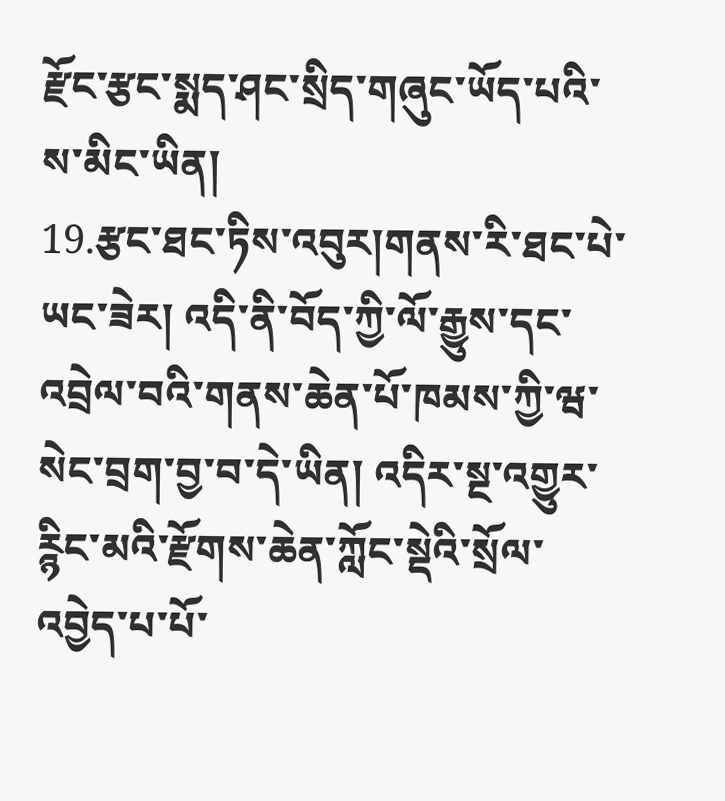རྫོང་རྩང་སྨད་ཤང་སྲིད་གཞུང་ཡོད་པའི་ས་མིང་ཡིན།
19.རྩང་ཐང་ཏིས་འབུར།གནས་རི་ཐང་པེ་ཡང་ཟེར། འདི་ནི་བོད་ཀྱི་ལོ་རྒྱུས་དང་འབྲེལ་བའི་གནས་ཆེན་པོ་ཁམས་ཀྱི་ཝ་སེང་བྲག་བྱ་བ་དེ་ཡིན། འདིར་སྔ་འགྱུར་ཪྙིང་མའི་རྫོགས་ཆེན་ཀློང་སྡེའི་སྲོལ་འབྱེད་པ་པོ་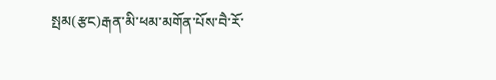སྤམ(རྩང)རྒན་མི་ཕམ་མགོན་པོས་བཻ་རོ་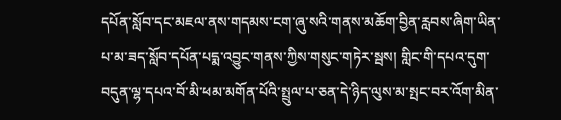དཔོན་སློབ་དང་མཇལ་ནས་གདམས་ངག་ཞུ་སའི་གནས་མཆོག་བྱིན་རླབས་ཞིག་ཡིན་པ་མ་ཟད་སློབ་དཔོན་པདྨ་འབྱུང་གནས་ཀྱིས་གསུང་གཏེར་སྦས། གླིང་གི་དཔའ་དུག་བདུན་ལྷ་དཔའ་བོ་མི་ཕམ་མགོན་པོའི་སྤྲུལ་པ་ཅན་དེ་ཉིད་ལུས་མ་སྤང་བར་འོག་མིན་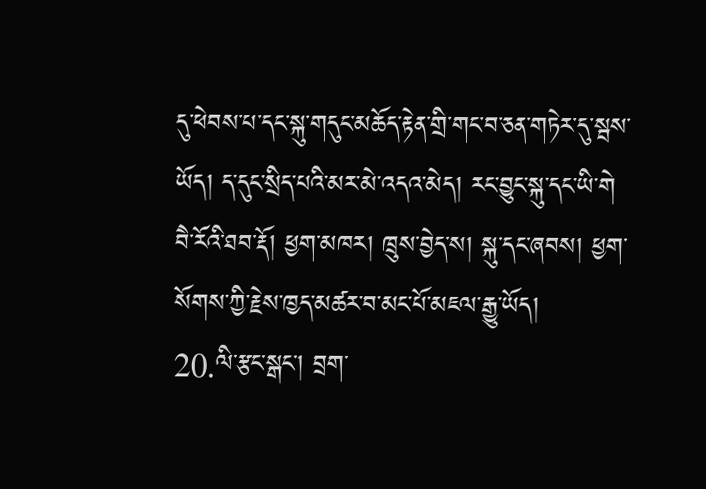དུ་ཕེབས་པ་དང་སྐུ་གདུང་མཆོད་རྟེན་གྲི་གང་བ་ཅན་གཏེར་དུ་སྦས་ཡོད། ད་དུང་སྲིད་པའི་མར་མེ་འདའ་མེད། རང་བྱུང་སྐུ་དང་ཡི་གེ
བཻ་རོའི་ཐབ་རྡོ། ཕྱག་མཁར། ཁྲུས་བྱེད་ས། སྐུ་དང་ཞབས། ཕྱག་སོགས་ཀྱི་རྗེས་ཁྱད་མཚར་བ་མང་པོ་མཇལ་རྒྱུ་ཡོད།
20.ལི་རྩང་སྒང་། བྲག་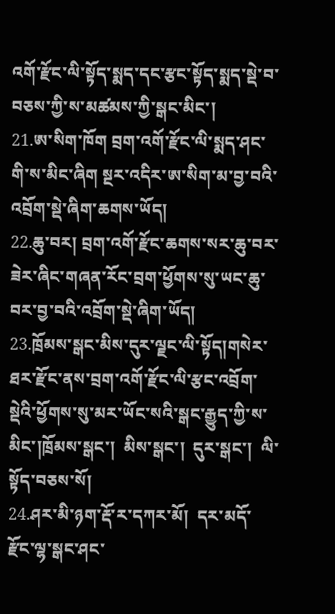འགོ་རྫོང་ལི་སྟོད་སྨད་དང་རྩང་སྟོད་སྨད་སྡེ་བ་བཅས་ཀྱི་ས་མཚམས་ཀྱི་སྒང་མིང་།
21.ཨ་སིག་ཁོག བྲག་འགོ་རྫོང་ལི་སྨད་ཤང་གི་ས་མིང་ཞིག སྔར་འདིར་ཨ་སིག་མ་བྱ་བའི་འབྲོག་སྡེ་ཞིག་ཆགས་ཡོད།
22.ཆུ་བར། བྲག་འགོ་རྫོང་ཆགས་སར་ཆུ་བར་ཟེར་ཞིང་གཞན་རོང་བྲག་ཕྱོགས་སུ་ཡང་ཆུ་བར་བྱ་བའི་འབྲོག་སྡེ་ཞིག་ཡོད།
23.ཁྲོམས་སྒང་མིས་དུར་ལྗང་ལི་སྟོད།གསེར་ཐར་རྫོང་ནས་བྲག་འགོ་རྫོང་ལི་རྩང་འབྲོག་སྡེའི་ཕྱོགས་སུ་མར་ཡོང་སའི་སྒང་རྒྱུད་ཀྱི་ས་མིང་།ཁྲོམས་སྒང་།  མིས་སྒང་།  དུར་སྒང་།  ལི་སྟོད་བཅས་སོ།
24.ཤར་མི་ཉག་རྡོ་ར་དཀར་མོ།  དར་མདོ་རྫོང་ལྷ་སྒང་ཤང་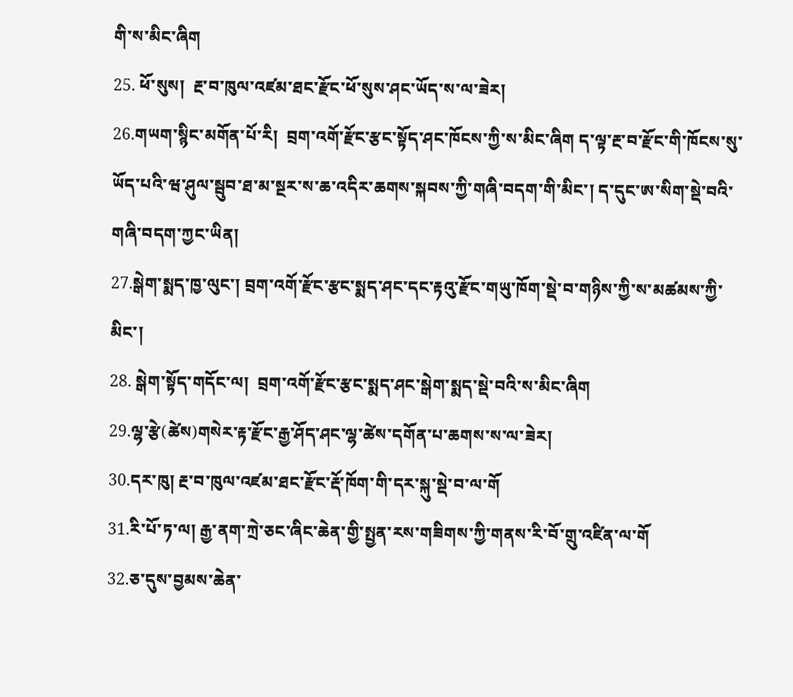གི་ས་མིང་ཞིག
25. ཕོ་སུས།  རྔ་བ་ཁུལ་འཛམ་ཐང་རྫོང་ཕོ་སུས་ཤང་ཡོད་ས་ལ་ཟེར།
26.གཡག་སྙིང་མགོན་པོ་རི།  བྲག་འགོ་རྫོང་རྩང་སྟོད་ཤང་ཁོངས་ཀྱི་ས་མིང་ཞིག ད་ལྟ་རྔ་བ་རྫོང་གི་ཁོངས་སུ་ཡོད་པའི་ཝ་ཤུལ་སྦུབ་ཐ་མ་སྔར་ས་ཆ་འདིར་ཆགས་སྐབས་ཀྱི་གཞི་བདག་གི་མིང་། ད་དུང་ཨ་སིག་སྡེ་བའི་གཞི་བདག་ཀྱང་ཡིན།
27.སྒེག་སྨད་ཁྱ་ལུང་། བྲག་འགོ་རྫོང་རྩང་སྨད་ཤང་དང་རྟའུ་རྫོང་གཡུ་ཁོག་སྡེ་བ་གཉིས་ཀྱི་ས་མཚམས་ཀྱི་མིང་།
28. སྒེག་སྟོད་གདོང་ལ།  བྲག་འགོ་རྫོང་རྩང་སྨད་ཤང་སྒེག་སྨད་སྡེ་བའི་ས་མིང་ཞིག
29.ལྷ་རྩེ(ཚེས)གསེར་རྟ་རྫོང་རྒྱ་ཤོད་ཤང་ལྷ་ཚེས་དགོན་པ་ཆགས་ས་ལ་ཟེར།
30.དར་ཁུ། རྔ་བ་ཁུལ་འཛམ་ཐང་རྫོང་རྡོ་ཁོག་གི་དར་སྐུ་སྡེ་བ་ལ་གོ
31.རི་པོ་ཏ་ལ། རྒྱ་ནག་ཀྲེ་ཅང་ཞིང་ཆེན་གྱི་སྤྱན་རས་གཟིགས་ཀྱི་གནས་རི་བོ་གྲུ་འཛིན་ལ་གོ
32.ཅ་དུས་བྱམས་ཆེན་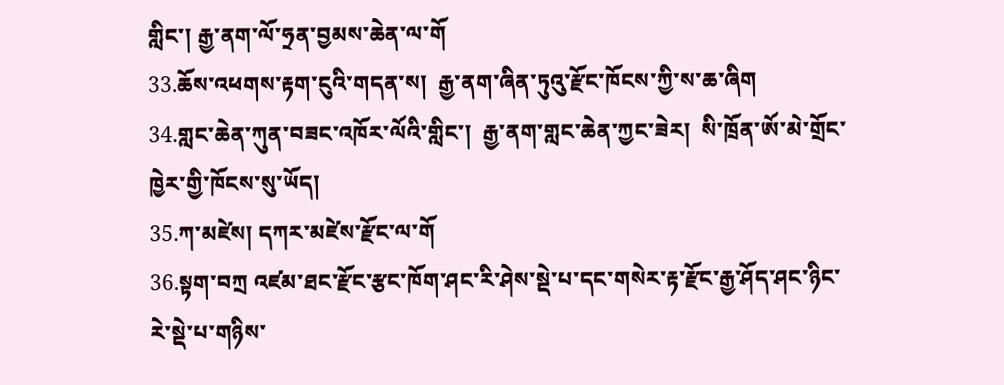གླིང་། རྒྱ་ནག་ལོ་ཧྲན་བྱམས་ཆེན་ལ་གོ
33.ཆོས་འཕགས་རྟག་ངུའི་གདན་ས།  རྒྱ་ནག་ཞིན་ཏུའུ་རྫོང་ཁོངས་ཀྱི་ས་ཆ་ཞིག
34.གླང་ཆེན་ཀུན་བཟང་འཁོར་ལོའི་གླིང་།  རྒྱ་ནག་གླང་ཆེན་ཀྱང་ཟེར།  སི་ཁྲོན་ཨོ་མེ་གྲོང་ཁྱེར་གྱི་ཁོངས་སུ་ཡོད།
35.ཀ་མཛེས། དཀར་མཛེས་རྫོང་ལ་གོ
36.སྟག་བཀྲ འཛམ་ཐང་རྫོང་རྩང་ཁོག་ཤང་རི་ཤེས་སྡེ་པ་དང་གསེར་རྟ་རྫོང་རྒྱ་ཤོད་ཤང་ཉིང་རེ་སྡེ་པ་གཉིས་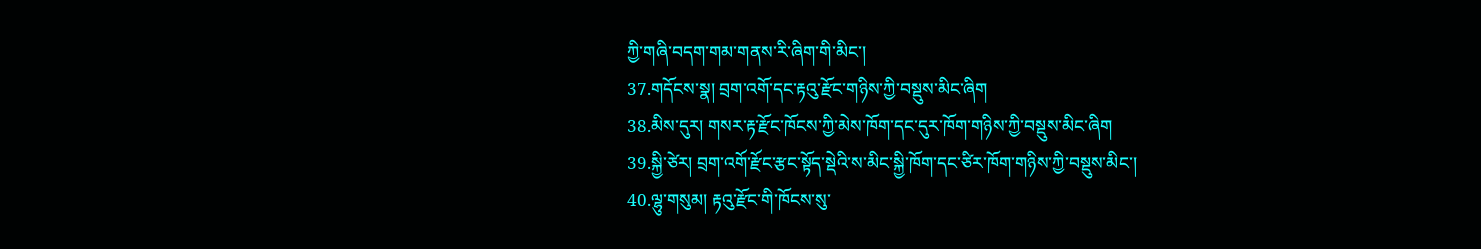ཀྱི་གཞི་བདག་གམ་གནས་རི་ཞིག་གི་མིང་།
37.གདོངས་སྣ། བྲག་འགོ་དང་རྟའུ་རྫོང་གཉིས་ཀྱི་བསྡུས་མིང་ཞིག
38.མིས་དུར། གསར་རྟ་རྫོང་ཁོངས་ཀྱི་མེས་ཁོག་དང་དུར་ཁོག་གཉིས་ཀྱི་བསྡུས་མིང་ཞིག
39.སྐྱི་ཙེར། བྲག་འགོ་རྫོང་རྩང་སྟོད་སྡེའི་ས་མིང་སྐྱི་ཁོག་དང་ཙིར་ཁོག་གཉིས་ཀྱི་བསྡུས་མིང་།
40.ལྷུ་གསུམ། རྟའུ་རྫོང་གི་ཁོངས་སུ་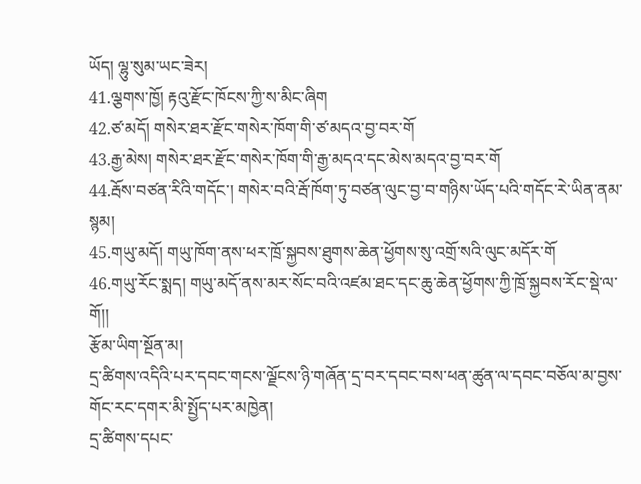ཡོད། ལྷུ་སུམ་ཡང་ཟེར།
41.ལྕགས་ཁྱོ། རྟའུ་རྫོང་ཁོངས་ཀྱི་ས་མིང་ཞིག
42.ཙ་མདོ། གསེར་ཐར་རྫོང་གསེར་ཁོག་གི་ཙ་མདའ་བྱ་བར་གོ
43.རྒྱ་མེས། གསེར་ཐར་རྫོང་གསེར་ཁོག་གི་རྒྱ་མདའ་དང་མེས་མདའ་བྱ་བར་གོ
44.རྦོས་བཙན་རིའི་གདོང་། གསེར་བའི་རྦོ་ཁོག་ཏུ་བཙན་ལུང་བྱ་བ་གཉིས་ཡོད་པའི་གདོང་རེ་ཡིན་ནམ་སྙམ།
45.གཡུ་མདོ། གཡུ་ཁོག་ནས་ཕར་ཁྲོ་སྐྱབས་ཐུགས་ཆེན་ཕྱོགས་སུ་འགྲོ་སའི་ལུང་མདོར་གོ
46.གཡུ་རོང་སྨད། གཡུ་མདོ་ནས་མར་སོང་བའི་འཛམ་ཐང་དང་ཆུ་ཆེན་ཕྱོགས་ཀྱི་ཁྲོ་སྐྱབས་རོང་སྡེ་ལ་གོ།།
རྩོམ་ཡིག་སྔོན་མ།
དྲ་ཚིགས་འདིའི་པར་དབང་གངས་ལྗོངས་ཉི་གཞོན་དྲ་བར་དབང་བས་ཕན་ཚུན་ལ་དབང་བཅོལ་མ་བྱས་གོང་རང་དགར་མི་སྤྱོད་པར་མཁྱེན།
དྲ་ཚིགས་དཔང་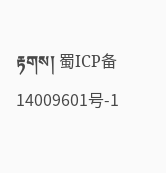རྟགས། 蜀ICP备14009601号-1